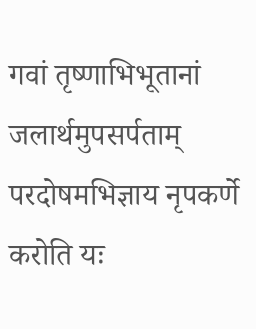गवां तृष्णाभिभूतानां जलार्थमुपसर्पताम्
परदोषमभिज्ञाय नृपकर्णे करोति यः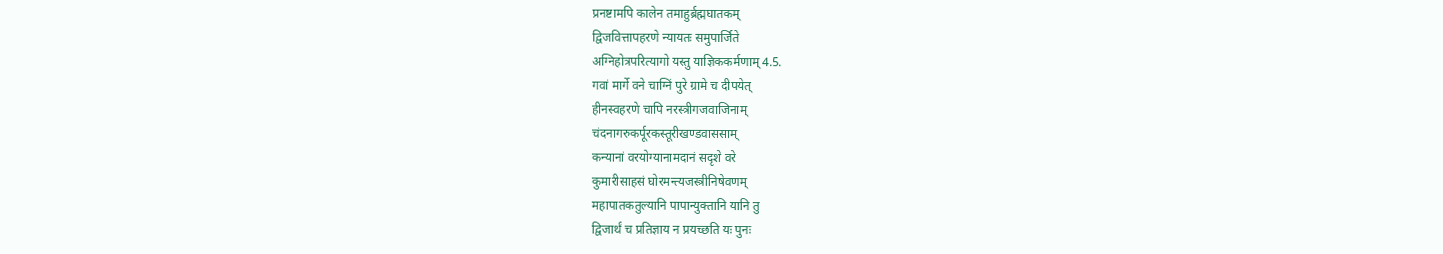प्रनष्टामपि कालेन तमाहुर्ब्रह्मघातकम्
द्विजवित्तापहरणे न्यायतः समुपार्जिते
अग्निहोत्रपरित्यागो यस्तु याज्ञिककर्मणाम् 4.5.
गवां मार्गे वने चाग्निं पुरे ग्रामे च दीपयेत्
हीनस्वहरणे चापि नरस्त्रीगजवाजिनाम्
चंदनागरुकर्पूरकस्तूरीखण्डवाससाम्
कन्यानां वरयोग्यानामदानं सदृशे वरे
कुमारीसाहसं घोरमन्त्यजस्त्रीनिषेवणम्
महापातकतुल्यानि पापान्युक्तानि यानि तु
द्विजार्थं च प्रतिज्ञाय न प्रयच्छति यः पुनः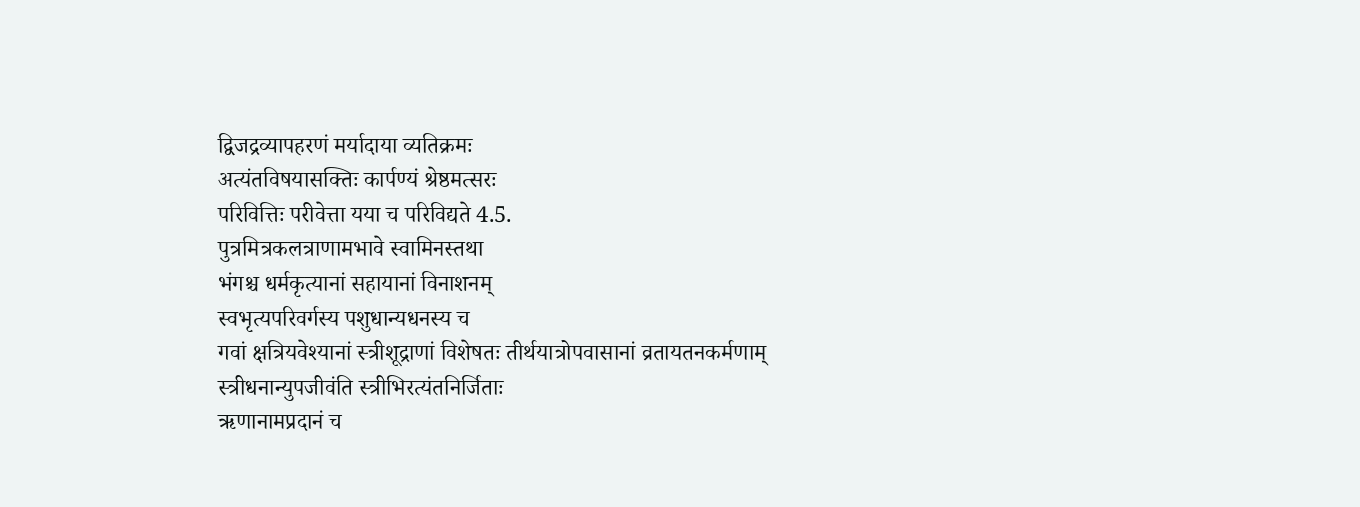द्विजद्रव्यापहरणं मर्यादाया व्यतिक्रमः
अत्यंतविषयासक्तिः कार्पण्यं श्रेष्ठमत्सरः
परिवित्तिः परीवेत्ता यया च परिविद्यते 4.5.
पुत्रमित्रकलत्राणामभावे स्वामिनस्तथा
भंगश्च धर्मकृत्यानां सहायानां विनाशनम्
स्वभृत्यपरिवर्गस्य पशुधान्यधनस्य च
गवां क्षत्रियवेश्यानां स्त्रीशूद्राणां विशेषतः तीर्थयात्रोपवासानां व्रतायतनकर्मणाम्
स्त्रीधनान्युपजीवंति स्त्रीभिरत्यंतनिर्जिताः
ऋणानामप्रदानं च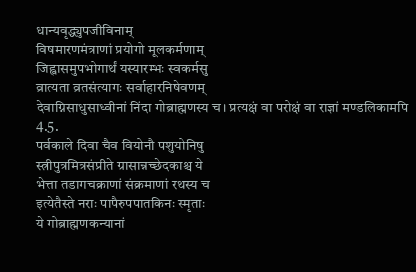धान्यवृद्ध्युपजीविनाम्
विषमारणमंत्राणां प्रयोगो मूलकर्मणाम्
जिह्वासमुपभोगार्थं यस्यारम्भः स्वकर्मसु
व्रात्यता व्रतसंत्यागः सर्वाहारनिषेवणम्
देवाग्निसाधुसाध्वीनां निंदा गोब्राह्मणस्य च। प्रत्यक्षं वा परोक्षं वा राज्ञां मण्डलिकामपि 4.5.
पर्वकाले दिवा चैव वियोनौ पशुयोनिषु
स्त्रीपुत्रमित्रसंप्रीते ग्रासान्नच्छेदकाश्च ये
भेत्ता तडागचक्राणां संक्रमाणां रथस्य च
इत्येतैस्ते नराः पापैरुपपातकिनः स्मृताः
ये गोब्राह्मणकन्यानां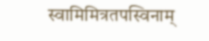स्वामिमित्रतपस्विनाम्